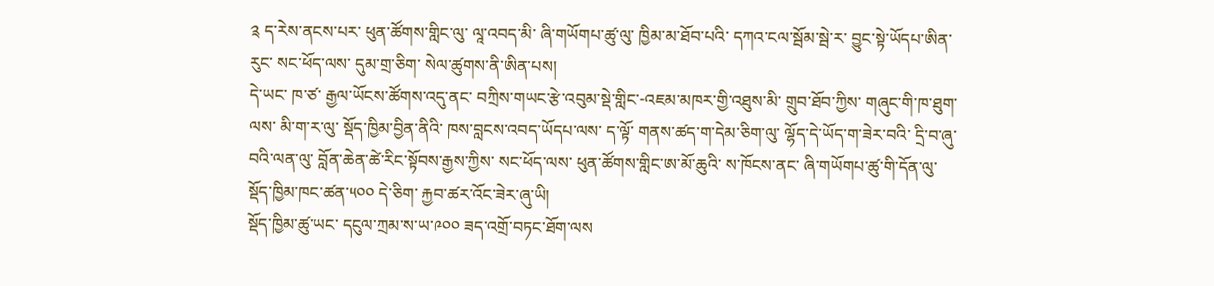༉ ད་རེས་ནངས་པར་ ཕུན་ཚོགས་གླིང་ལུ་ ལཱ་འབད་མི་ ཞི་གཡོགཔ་ཚུ་ལུ་ ཁྱིམ་མ་ཐོབ་པའི་ དཀའ་ངལ་སྦོམ་སྦེ་ར་ བྱུང་སྟེ་ཡོདཔ་ཨིན་རུང་ སང་ཕོད་ལས་ དུམ་གྲ་ཅིག་ སེལ་ཚུགས་ནི་ཨིན་པས།
དེ་ཡང་ ཁ་ཙ་ རྒྱལ་ཡོངས་ཚོགས་འདུ་ནང་ བཀྲིས་གཡང་རྩེ་འབུམ་སྡེ་གླིང་-འཇམ་མཁར་གྱི་འཐུས་མི་ གྲུབ་ཐོབ་ཀྱིས་ གཞུང་གི་ཁ་ཐུག་ལས་ མི་ག་ར་ལུ་ སྡོད་ཁྱིམ་བྱིན་ནིའི་ ཁས་བླངས་འབད་ཡོདཔ་ལས་ ད་ལྟོ་ གནས་ཚད་ག་དེམ་ཅིག་ལུ་ ལྷོད་དེ་ཡོད་ག་ཟེར་བའི་ དྲི་བ་ཞུ་བའི་ལན་ལུ་ བློན་ཆེན་ཚེ་རིང་སྟོབས་རྒྱས་ཀྱིས་ སང་ཕོད་ལས་ ཕུན་ཚོགས་གླིང་ཨ་མོ་ཆུའི་ ས་ཁོངས་ནང་ ཞི་གཡོགཔ་ཚུ་གི་དོན་ལུ་ སྡོད་ཁྱིམ་ཁང་ཚན་༥༠༠ དེ་ཅིག་ རྐྱབ་ཚར་འོང་ཟེར་ཞུ་ཡི།
སྡོད་ཁྱིམ་ཚུ་ཡང་ དངུལ་ཀྲམ་ས་ཡ་༩༠༠ ཟད་འགྲོ་བཏང་ཐོག་ལས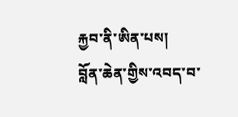རྐྱབ་ནི་ཨིན་པས།
བློན་ཆེན་གྱིས་འབད་བ་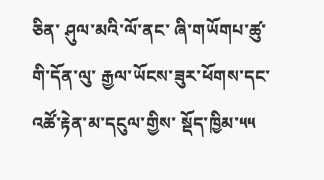ཅིན་ ཤུལ་མའི་ལོ་ནང་ ཞི་གཡོགཔ་ཚུ་གི་དོན་ལུ་ རྒྱལ་ཡོངས་ཟུར་ཕོགས་དང་ འཚོ་རྟེན་མ་དངུལ་གྱིས་ སྡོད་ཁྱིམ་༥༥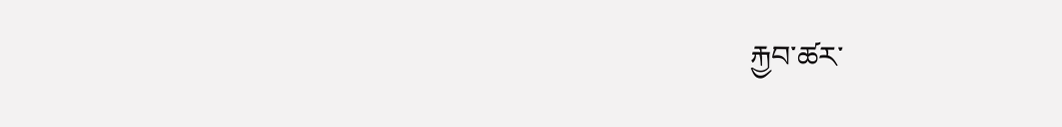རྐྱབ་ཚར་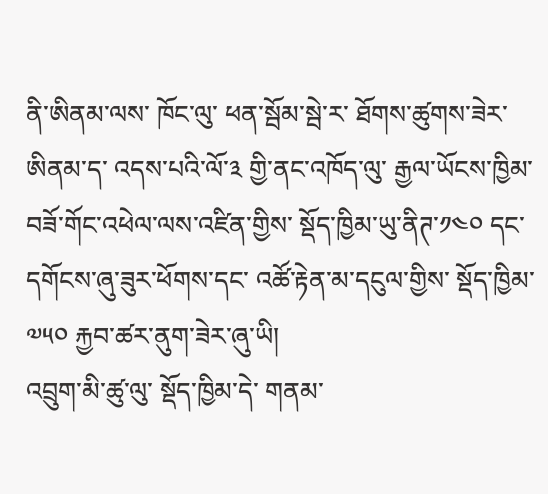ནི་ཨིནམ་ལས་ ཁོང་ལུ་ ཕན་སྦོམ་སྦེ་ར་ ཐོགས་ཚུགས་ཟེར་ཨིནམ་ད་ འདས་པའི་ལོ་༣ གྱི་ནང་འཁོད་ལུ་ རྒྱལ་ཡོངས་ཁྱིམ་བཟོ་གོང་འཕེལ་ལས་འཛིན་གྱིས་ སྡོད་ཁྱིམ་ཡུ་ནིཊ་༡༤༠ དང་ དགོངས་ཞུ་ཟུར་ཕོགས་དང་ འཚོ་རྟེན་མ་དངུལ་གྱིས་ སྡོད་ཁྱིམ་༧༥༠ རྐྱབ་ཚར་ནུག་ཟེར་ཞུ་ཡི།
འབྲུག་མི་ཚུ་ལུ་ སྡོད་ཁྱིམ་དེ་ གནམ་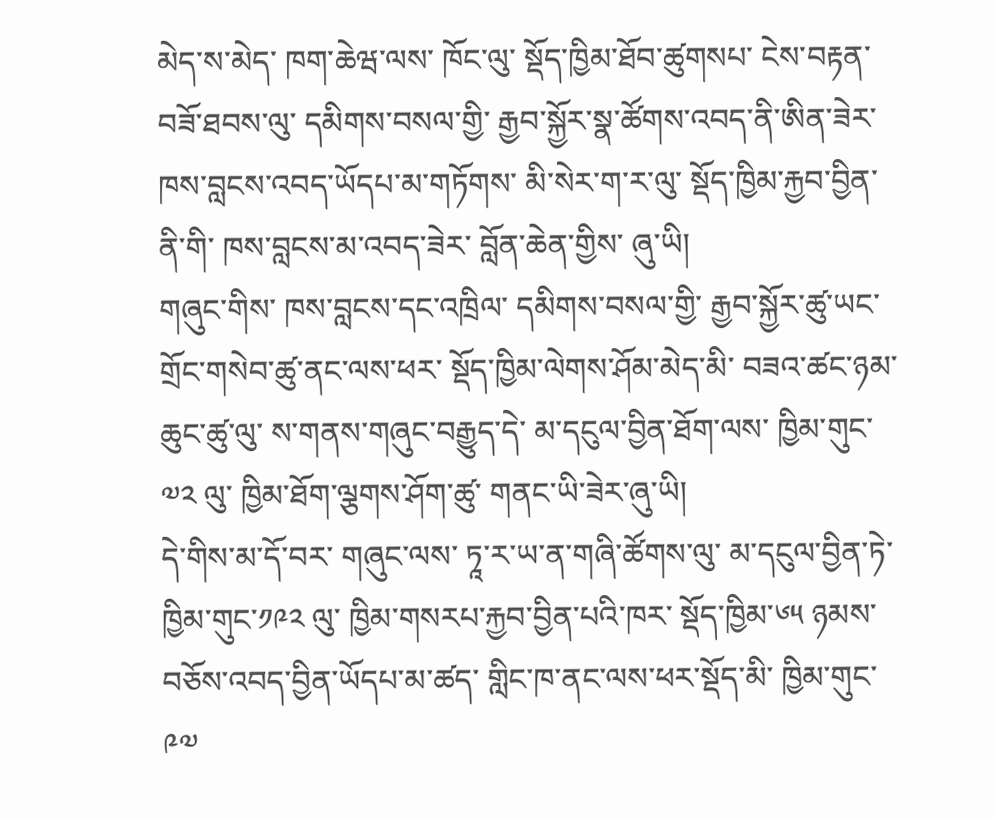མེད་ས་མེད་ ཁག་ཆེཝ་ལས་ ཁོང་ལུ་ སྡོད་ཁྱིམ་ཐོབ་ཚུགསཔ་ ངེས་བརྟན་བཟོ་ཐབས་ལུ་ དམིགས་བསལ་གྱི་ རྒྱབ་སྐྱོར་སྣ་ཚོགས་འབད་ནི་ཨིན་ཟེར་ ཁས་བླངས་འབད་ཡོདཔ་མ་གཏོགས་ མི་སེར་ག་ར་ལུ་ སྡོད་ཁྱིམ་རྐྱབ་བྱིན་ནི་གི་ ཁས་བླངས་མ་འབད་ཟེར་ བློན་ཆེན་གྱིས་ ཞུ་ཡི།
གཞུང་གིས་ ཁས་བླངས་དང་འཁྲིལ་ དམིགས་བསལ་གྱི་ རྒྱབ་སྐྱོར་ཚུ་ཡང་ གྲོང་གསེབ་ཚུ་ནང་ལས་ཕར་ སྡོད་ཁྱིམ་ལེགས་ཤོམ་མེད་མི་ བཟའ་ཚང་ཉམ་ཆུང་ཚུ་ལུ་ ས་གནས་གཞུང་བརྒྱུད་དེ་ མ་དངུལ་བྱིན་ཐོག་ལས་ ཁྱིམ་གུང་༧༢ ལུ་ ཁྱིམ་ཐོག་ལྕགས་ཤོག་ཚུ་ གནང་ཡི་ཟེར་ཞུ་ཡི།
དེ་གིས་མ་དོ་བར་ གཞུང་ལས་ ཏཱ་ར་ཡ་ན་གཞི་ཚོགས་ལུ་ མ་དངུལ་བྱིན་ཏེ་ ཁྱིམ་གུང་༡༩༢ ལུ་ ཁྱིམ་གསརཔ་རྐྱབ་བྱིན་པའི་ཁར་ སྡོད་ཁྱིམ་༦༥ ཉམས་བཅོས་འབད་བྱིན་ཡོདཔ་མ་ཚད་ གླིང་ཁ་ནང་ལས་ཕར་སྡོད་མི་ ཁྱིམ་གུང་༩༧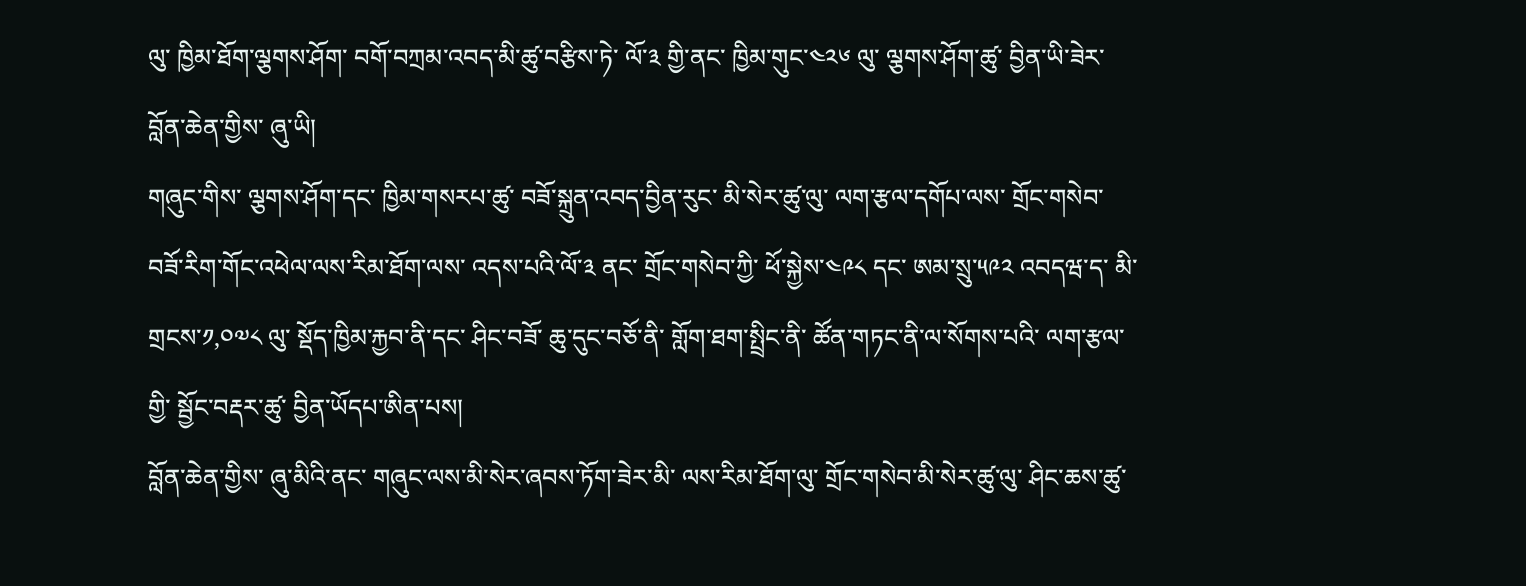ལུ་ ཁྱིམ་ཐོག་ལྕགས་ཤོག་ བགོ་བཀྲམ་འབད་མི་ཚུ་བརྩིས་ཏེ་ ལོ་༣ གྱི་ནང་ ཁྱིམ་གུང་༤༢༦ ལུ་ ལྕགས་ཤོག་ཚུ་ བྱིན་ཡི་ཟེར་ བློན་ཆེན་གྱིས་ ཞུ་ཡི།
གཞུང་གིས་ ལྕགས་ཤོག་དང་ ཁྱིམ་གསརཔ་ཚུ་ བཟོ་སྐྲུན་འབད་བྱིན་རུང་ མི་སེར་ཚུ་ལུ་ ལག་རྩལ་དགོཔ་ལས་ གྲོང་གསེབ་བཟོ་རིག་གོང་འཕེལ་ལས་རིམ་ཐོག་ལས་ འདས་པའི་ལོ་༣ ནང་ གྲོང་གསེབ་ཀྱི་ ཕོ་སྐྱེས་༤༩༨ དང་ ཨམ་སྲུ་༥༩༢ འབདཝ་ད་ མི་གྲངས་༡,༠༧༨ ལུ་ སྡོད་ཁྱིམ་རྐྱབ་ནི་དང་ ཤིང་བཟོ་ ཆུ་དུང་བཅོ་ནི་ གློག་ཐག་སྤྲིང་ནི་ ཚོན་གཏང་ནི་ལ་སོགས་པའི་ ལག་རྩལ་གྱི་ སྦྱོང་བརྡར་ཚུ་ བྱིན་ཡོདཔ་ཨིན་པས།
བློན་ཆེན་གྱིས་ ཞུ་མིའི་ནང་ གཞུང་ལས་མི་སེར་ཞབས་ཏོག་ཟེར་མི་ ལས་རིམ་ཐོག་ལུ་ གྲོང་གསེབ་མི་སེར་ཚུ་ལུ་ ཤིང་ཆས་ཚུ་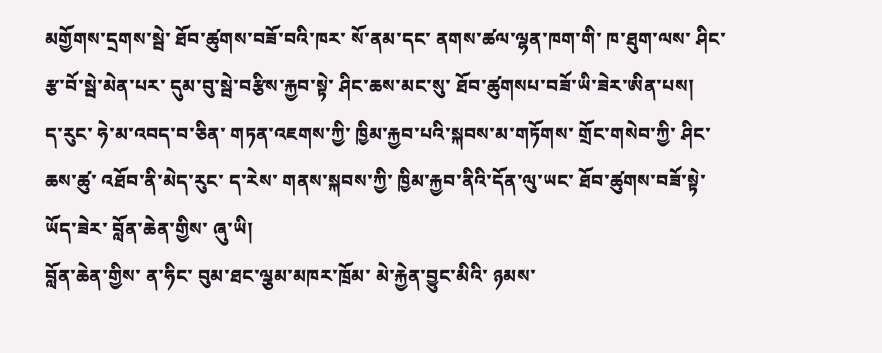མགྱོགས་དྲགས་སྦེ་ ཐོབ་ཚུགས་བཟོ་བའི་ཁར་ སོ་ནམ་དང་ ནགས་ཚལ་ལྷན་ཁག་གི་ ཁ་ཐུག་ལས་ ཤིང་རྩ་བོ་སྦེ་མེན་པར་ དུམ་བུ་སྦེ་བརྩིས་རྐྱབ་སྟེ་ ཤིང་ཆས་མང་སུ་ ཐོབ་ཚུགསཔ་བཟོ་ཡི་ཟེར་ཨིན་པས།
ད་རུང་ ཧེ་མ་འབད་བ་ཅིན་ གཏན་འཇགས་ཀྱི་ ཁྱིམ་རྐྱབ་པའི་སྐབས་མ་གཏོགས་ གྲོང་གསེབ་ཀྱི་ ཤིང་ཆས་ཚུ་ འཐོབ་ནི་མེད་རུང་ ད་རེས་ གནས་སྐབས་ཀྱི་ ཁྱིམ་རྐྱབ་ནིའི་དོན་ལུ་ཡང་ ཐོབ་ཚུགས་བཟོ་སྟེ་ཡོད་ཟེར་ བློན་ཆེན་གྱིས་ ཞུ་ཡི།
བློན་ཆེན་གྱིས་ ན་ཧིང་ བུམ་ཐང་ལྕམ་མཁར་ཁྲོམ་ མེ་རྐྱེན་བྱུང་མིའི་ ཉམས་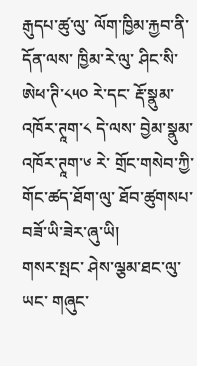རྒུདཔ་ཚུ་ལུ་ ལོག་ཁྱིམ་རྐྱབ་ནི་དོན་ལས་ ཁྱིམ་རེ་ལུ་ ཤིང་སི་ཨེཕ་ཊི་༨༥༠ རེ་དང་ རྡོ་སྣུམ་འཁོར་ཊཱག་༨ དེ་ལས་ བྱེམ་སྣུམ་འཁོར་ཊཱག་༦ རེ་ གྲོང་གསེབ་ཀྱི་ གོང་ཚད་ཐོག་ལུ་ ཐོབ་ཚུགསཔ་བཟོ་ཡི་ཟེར་ཞུ་ཡི།
གསར་སྤང་ ཤེས་ལྕམ་ཐང་ལུ་ཡང་ གཞུང་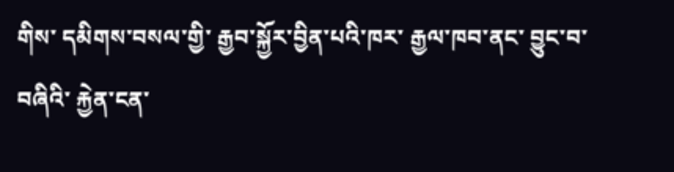གིས་ དམིགས་བསལ་གྱི་ རྒྱབ་སྐྱོར་བྱིན་པའི་ཁར་ རྒྱལ་ཁབ་ནང་ བྱུང་བ་བཞིའི་ རྐྱེན་ངན་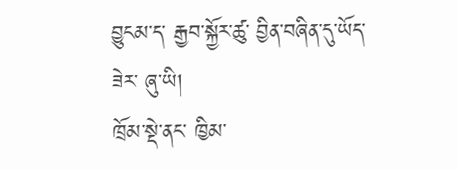བྱུངམ་ད་ རྒྱབ་སྐྱོར་ཚུ་ བྱིན་བཞིན་དུ་ཡོད་ཟེར་ ཞུ་ཡི།
ཁྲོམ་སྡེ་ནང་ ཁྱིམ་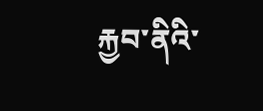རྐྱབ་ནིའི་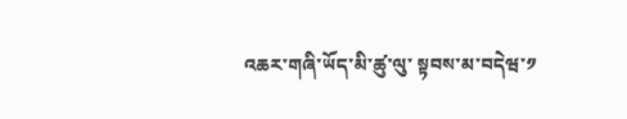འཆར་གཞི་ཡོད་མི་ཚུ་ལུ་ སྟབས་མ་བདེཝ་༡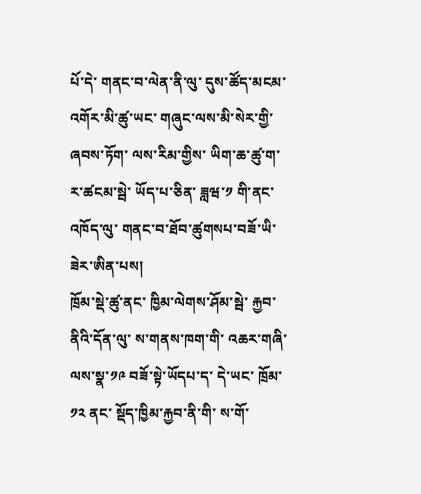པོ་དེ་ གནང་བ་ལེན་ནི་ལུ་ དུས་ཚོད་མངམ་འགོར་མི་ཚུ་ཡང་ གཞུང་ལས་མི་སེར་གྱི་ཞབས་ཏོག་ ལས་རིམ་གྱིས་ ཡིག་ཆ་ཚུ་ག་ར་ཚངམ་སྦེ་ ཡོད་པ་ཅིན་ ཟླཝ་༡ གི་ནང་འཁོད་ལུ་ གནང་བ་ཐོབ་ཚུགསཔ་བཟོ་ཡི་ཟེར་ཨིན་པས།
ཁྲོམ་སྡེ་ཚུ་ནང་ ཁྱིམ་ལེགས་ཤོམ་སྦེ་ རྐྱབ་ནིའི་དོན་ལུ་ ས་གནས་ཁག་གི་ འཆར་གཞི་ལས་སྣ་༡༩ བཟོ་སྟེ་ཡོདཔ་ད་ དེ་ཡང་ ཁྲོམ་༡༢ ནང་ སྡོད་ཁྱིམ་རྐྱབ་ནི་གི་ ས་གོ་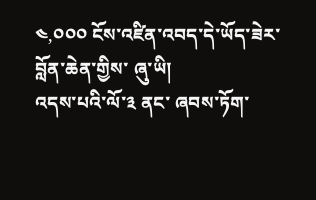༤,༠༠༠ ངོས་འཛིན་འབད་དེ་ཡོད་ཟེར་ བློན་ཆེན་གྱིས་ ཞུ་ཡི།
འདས་པའི་ལོ་༣ ནང་ ཞབས་ཏོག་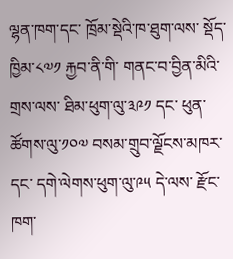ལྷན་ཁག་དང་ ཁྲོམ་སྡེའི་ཁ་ཐུག་ལས་ སྡོད་ཁྱིམ་༨༧༡ རྐྱབ་ནི་གི་ གནང་བ་བྱིན་མིའི་གྲས་ལས་ ཐིམ་ཕུག་ལུ་༣༩༡ དང་ ཕུན་ཚོགས་ལུ་༡༠༧ བསམ་གྲུབ་ལྗོངས་མཁར་དང་ དགེ་ལེགས་ཕུག་ལུ་༩༥ དེ་ལས་ རྫོང་ཁག་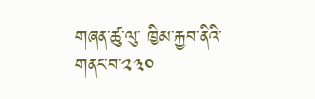གཞན་ཚུ་ལུ་ ཁྱིམ་རྐྱབ་ནིའི་ གནང་བ་༢༣༠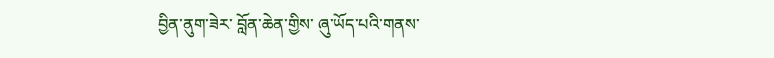བྱིན་ནུག་ཟེར་ བློན་ཆེན་གྱིས་ ཞུ་ཡོད་པའི་གནས་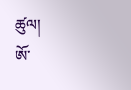ཚུལ།
ཨོ་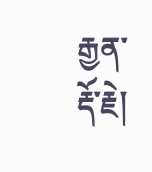རྒྱན་རྡོ་རྗེ།